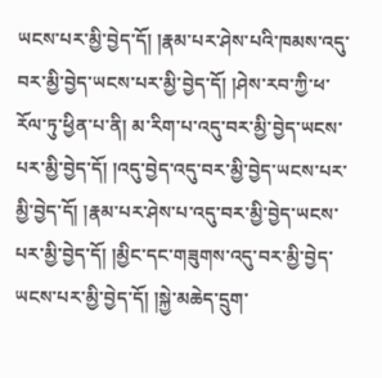ཡངས་པར་མྱི་བྱེད་དོ། །རྣམ་པར་ཤེས་པའི་ཁམས་འདུ་བར་མྱི་བྱེད་ཡངས་པར་མྱི་བྱེད་དོ། །ཤེས་རབ་ཀྱི་ཕ་རོལ་ཏུ་ཕྱིན་པ་ནི། མ་རིག་པ་འདུ་བར་མྱི་བྱེད་ཡངས་པར་མྱི་བྱེད་དོ། །འདུ་བྱེད་འདུ་བར་མྱི་བྱེད་ཡངས་པར་མྱི་བྱེད་དོ། །རྣམ་པར་ཤེས་པ་འདུ་བར་མྱི་བྱེད་ཡངས་པར་མྱི་བྱེད་དོ། །མྱིང་དང་གཟུགས་འདུ་བར་མྱི་བྱེད་ཡངས་པར་མྱི་བྱེད་དོ། །སྐྱེ་མཆེད་དྲུག་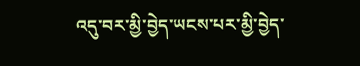འདུ་བར་མྱི་བྱེད་ཡངས་པར་མྱི་བྱེད་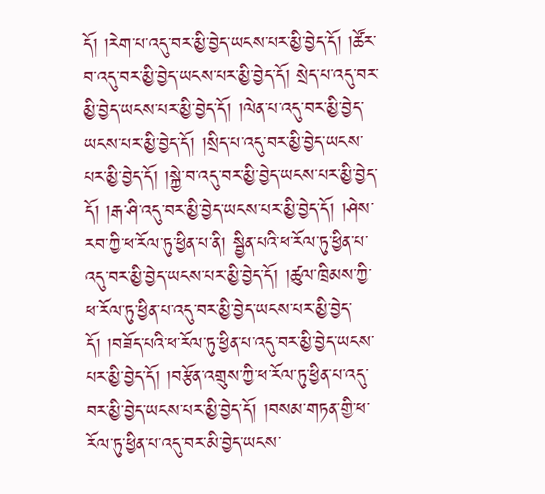དོ། །རེག་པ་འདུ་བར་མྱི་བྱེད་ཡངས་པར་མྱི་བྱེད་དོ། །ཚོར་བ་འདུ་བར་མྱི་བྱེད་ཡངས་པར་མྱི་བྱེད་དོ། སྲེད་པ་འདུ་བར་མྱི་བྱེད་ཡངས་པར་མྱི་བྱེད་དོ། །ལེན་པ་འདུ་བར་མྱི་བྱེད་ཡངས་པར་མྱི་བྱེད་དོ། །སྲིད་པ་འདུ་བར་མྱི་བྱེད་ཡངས་པར་མྱི་བྱེད་དོ། །སྐྱེ་བ་འདུ་བར་མྱི་བྱེད་ཡངས་པར་མྱི་བྱེད་དོ། །རྒ་ཤི་འདུ་བར་མྱི་བྱེད་ཡངས་པར་མྱི་བྱེད་དོ། །ཤེས་རབ་ཀྱི་ཕ་རོལ་ཏུ་ཕྱིན་པ་ནི། སྦྱིན་པའི་ཕ་རོལ་ཏུ་ཕྱིན་པ་འདུ་བར་མྱི་བྱེད་ཡངས་པར་མྱི་བྱེད་དོ། །ཚུལ་ཁྲིམས་ཀྱི་ཕ་རོལ་ཏུ་ཕྱིན་པ་འདུ་བར་མྱི་བྱེད་ཡངས་པར་མྱི་བྱེད་དོ། །བཟོད་པའི་ཕ་རོལ་ཏུ་ཕྱིན་པ་འདུ་བར་མྱི་བྱེད་ཡངས་པར་མྱི་བྱེད་དོ། །བརྩོན་འགྲུས་ཀྱི་ཕ་རོལ་ཏུ་ཕྱིན་པ་འདུ་བར་མྱི་བྱེད་ཡངས་པར་མྱི་བྱེད་དོ། །བསམ་གཏན་གྱི་ཕ་རོལ་ཏུ་ཕྱིན་པ་འདུ་བར་མི་བྱེད་ཡངས་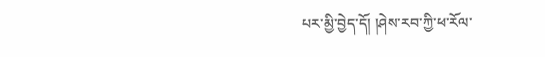པར་མྱི་བྱེད་དོ། །ཤེས་རབ་ཀྱི་ཕ་རོལ་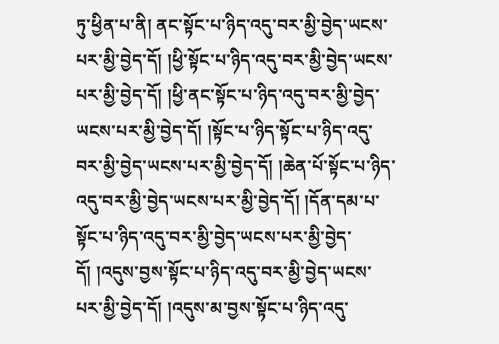ཏུ་ཕྱིན་པ་ནི། ནང་སྟོང་པ་ཉིད་འདུ་བར་མྱི་བྱེད་ཡངས་པར་མྱི་བྱེད་དོ། །ཕྱི་སྟོང་པ་ཉིད་འདུ་བར་མྱི་བྱེད་ཡངས་པར་མྱི་བྱེད་དོ། །ཕྱི་ནང་སྟོང་པ་ཉིད་འདུ་བར་མྱི་བྱེད་ཡངས་པར་མྱི་བྱེད་དོ། །སྟོང་པ་ཉིད་སྟོང་པ་ཉིད་འདུ་བར་མྱི་བྱེད་ཡངས་པར་མྱི་བྱེད་དོ། །ཆེན་པོ་སྟོང་པ་ཉིད་འདུ་བར་མྱི་བྱེད་ཡངས་པར་མྱི་བྱེད་དོ། །དོན་དམ་པ་སྟོང་པ་ཉིད་འདུ་བར་མྱི་བྱེད་ཡངས་པར་མྱི་བྱེད་དོ། །འདུས་བྱས་སྟོང་པ་ཉིད་འདུ་བར་མྱི་བྱེད་ཡངས་པར་མྱི་བྱེད་དོ། །འདུས་མ་བྱས་སྟོང་པ་ཉིད་འདུ་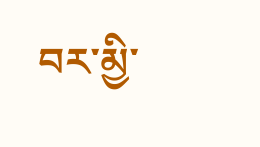བར་མྱི་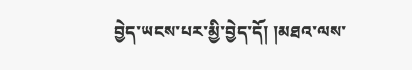བྱེད་ཡངས་པར་མྱི་བྱེད་དོ། །མཐའ་ལས་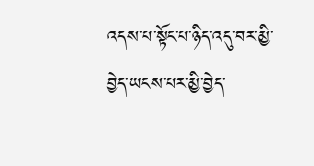འདས་པ་སྟོང་པ་ཉིད་འདུ་བར་མྱི་བྱེད་ཡངས་པར་མྱི་བྱེད་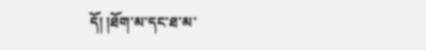དོ། །ཐོག་མ་དང་ཐ་མ་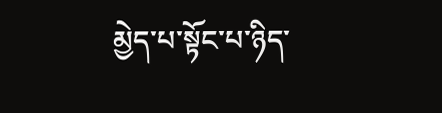མྱེད་པ་སྟོང་པ་ཉིད་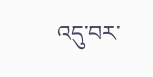འདུ་བར་